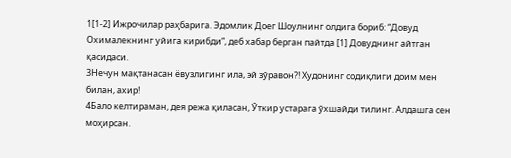1[1-2] Ижрочилар раҳбарига. Эдомлик Доег Шоулнинг олдига бориб: “Довуд Охималекнинг уйига кирибди”, деб хабар берган пайтда [1] Довуднинг айтган қасидаси.
3Нечун мақтанасан ёвузлигинг ила, эй зўравон?! Худонинг содиқлиги доим мен билан, ахир!
4Бало келтираман, дея режа қиласан, Ўткир устарага ўхшайди тилинг. Алдашга сен моҳирсан.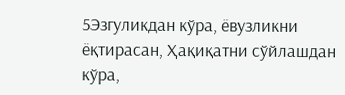5Эзгуликдан кўра, ёвузликни ёқтирасан, Ҳақиқатни сўйлашдан кўра,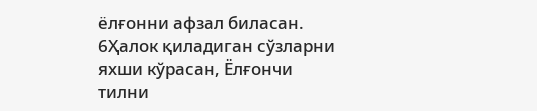ёлғонни афзал биласан.
6Ҳалок қиладиган сўзларни яхши кўрасан, Ёлғончи тилни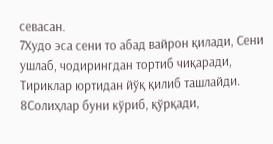севасан.
7Худо эса сени то абад вайрон қилади, Сени ушлаб, чодирингдан тортиб чиқаради, Тириклар юртидан йўқ қилиб ташлайди.
8Солиҳлар буни кўриб, қўрқади,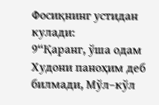Фосиқнинг устидан кулади:
9“Қаранг, ўша одам Худони паноҳим деб билмади, Мўл–кўл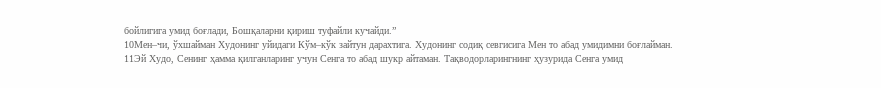бойлигига умид боғлади, Бошқаларни қириш туфайли кучайди.”
10Мен–чи, ўхшайман Худонинг уйидаги Кўм–кўк зайтун дарахтига. Худонинг содиқ севгисига Мен то абад умидимни боғлайман.
11Эй Худо, Сенинг ҳамма қилганларинг учун Сенга то абад шукр айтаман. Тақводорларингнинг ҳузурида Сенга умид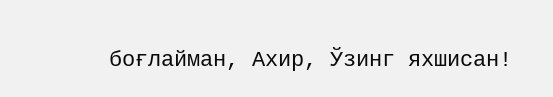боғлайман, Ахир, Ўзинг яхшисан!